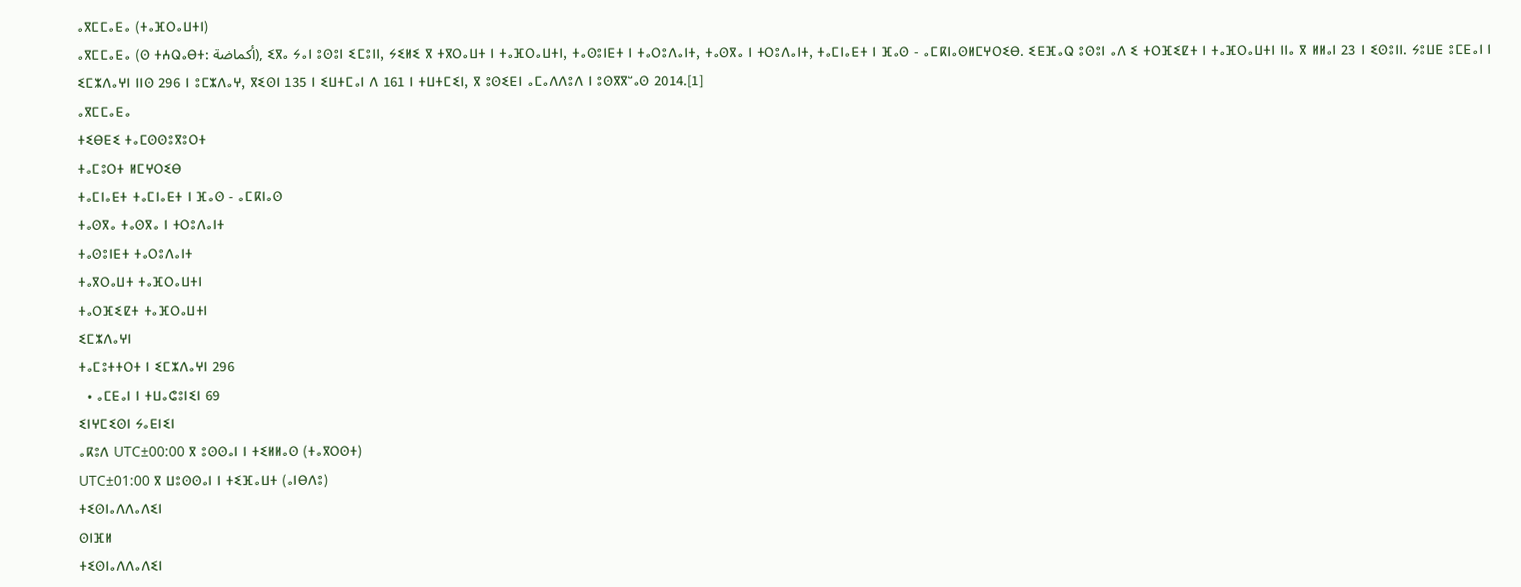ⴰⴳⵎⵎⴰⴹⴰ (ⵜⴰⴼⵔⴰⵡⵜⵏ)
ⴰⴳⵎⵎⴰⴹⴰ (ⵙ ⵜⵄⵕⴰⴱⵜ: أكماضة), ⵉⴳⴰ ⵢⴰⵏ ⵓⵙⵓⵏ ⵉⵎⵓⵏⵏ, ⵢⵉⵍⵉ ⴳ ⵜⴳⵔⴰⵡⵜ ⵏ ⵜⴰⴼⵔⴰⵡⵜⵏ, ⵜⴰⵙⵓⵏⴹⵜ ⵏ ⵜⴰⵔⵓⴷⴰⵏⵜ, ⵜⴰⵙⴳⴰ ⵏ ⵜⵔⵓⴷⴰⵏⵜ, ⵜⴰⵎⵏⴰⴹⵜ ⵏ ⴼⴰⵙ - ⴰⵎⴽⵏⴰⵙⵍⵎⵖⵔⵉⴱ. ⵉⴹⴼⴰⵕ ⵓⵙⵓⵏ ⴰⴷ ⵉ ⵜⵔⴼⵉⵇⵜ ⵏ ⵜⴰⴼⵔⴰⵡⵜⵏ ⵏⵏⴰ ⴳ ⵍⵍⴰⵏ 23 ⵏ ⵉⵙⵓⵏⵏ. ⵢⵓⵡⴹ ⵓⵎⴹⴰⵏ ⵏ ⵉⵎⵣⴷⴰⵖⵏ ⵏⵏⵙ 296 ⵏ ⵓⵎⵣⴷⴰⵖ, ⴳⵉⵙⵏ 135 ⵏ ⵉⵡⵜⵎⴰⵏ ⴷ 161 ⵏ ⵜⵡⵜⵎⵉⵏ, ⴳ ⵓⵙⵉⴹⵏ ⴰⵎⴰⴷⴷⵓⴷ ⵏ ⵓⵙⴳⴳⵯⴰⵙ 2014.[1]
ⴰⴳⵎⵎⴰⴹⴰ
ⵜⵉⴱⴹⵉ ⵜⴰⵎⵙⵙⵓⴳⵓⵔⵜ
ⵜⴰⵎⵓⵔⵜ ⵍⵎⵖⵔⵉⴱ
ⵜⴰⵎⵏⴰⴹⵜ ⵜⴰⵎⵏⴰⴹⵜ ⵏ ⴼⴰⵙ - ⴰⵎⴽⵏⴰⵙ
ⵜⴰⵙⴳⴰ ⵜⴰⵙⴳⴰ ⵏ ⵜⵔⵓⴷⴰⵏⵜ
ⵜⴰⵙⵓⵏⴹⵜ ⵜⴰⵔⵓⴷⴰⵏⵜ
ⵜⴰⴳⵔⴰⵡⵜ ⵜⴰⴼⵔⴰⵡⵜⵏ
ⵜⴰⵔⴼⵉⵇⵜ ⵜⴰⴼⵔⴰⵡⵜⵏ
ⵉⵎⵣⴷⴰⵖⵏ
ⵜⴰⵎⵓⵜⵜⵔⵜ ⵏ ⵉⵎⵣⴷⴰⵖⵏ 296
  • ⴰⵎⴹⴰⵏ ⵏ ⵜⵡⴰⵛⵓⵏⵉⵏ 69
ⵉⵏⵖⵎⵉⵙⵏ ⵢⴰⴹⵏⵉⵏ
ⴰⴽⵓⴷ UTC±00:00 ⴳ ⵓⵙⵙⴰⵏ ⵏ ⵜⵉⵍⵍⴰⵙ (ⵜⴰⴳⵔⵙⵜ)
UTC±01:00 ⴳ ⵡⵓⵙⵙⴰⵏ ⵏ ⵜⵉⴼⴰⵡⵜ (ⴰⵏⴱⴷⵓ)
ⵜⵉⵙⵏⴰⴷⴷⴰⴷⵉⵏ
ⵙⵏⴼⵍ
ⵜⵉⵙⵏⴰⴷⴷⴰⴷⵉⵏ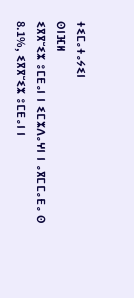ⵜⵉⵎⴰⵜⴰⵢⵉⵏ
ⵙⵏⴼⵍ
ⵉⴳⴳⵯⵉⵣ ⵓⵎⴹⴰⵏ ⵏ ⵉⵎⵣⴷⴰⵖⵏ ⵏ ⴰⴳⵎⵎⴰⴹⴰ ⵙ 8.1%, ⵉⴳⴳⵯⵉⵣ ⵓⵎⴹⴰⵏ ⵏ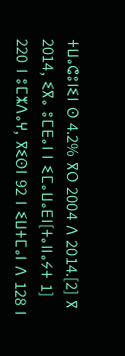ⵜⵡⴰⵛⵓⵏⵉⵏ ⵙ 4.2% ⴳⵔ 2004 ⴷ 2014.[2] ⴳ 2014, ⵉⴳⴰ ⵓⵎⴹⴰⵏ ⵏ ⵉⵎⴰⵡⴰⴹⵏ[ⵜⴰⵏⵏⴰⵢⵜ 1] 220 ⵏ ⵓⵎⵣⴷⴰⵖ, ⴳⵉⵙⵏ 92 ⵏ ⵉⵡⵜⵎⴰⵏ ⴷ 128 ⵏ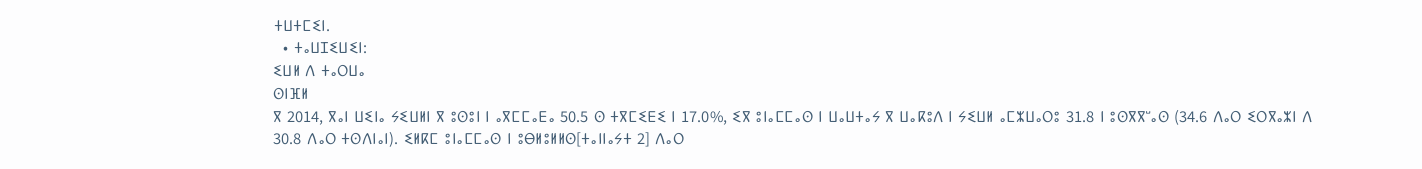ⵜⵡⵜⵎⵉⵏ.
  • ⵜⴰⵡⵊⵉⵡⵉⵏ:
ⵉⵡⵍ ⴷ ⵜⴰⵔⵡⴰ
ⵙⵏⴼⵍ
ⴳ 2014, ⴳⴰⵏ ⵡⵉⵏⴰ ⵢⵉⵡⵍⵏ ⴳ ⵓⵙⵓⵏ ⵏ ⴰⴳⵎⵎⴰⴹⴰ 50.5 ⵙ ⵜⴳⵎⵉⴹⵉ ⵏ 17.0%, ⵉⴳ ⵓⵏⴰⵎⵎⴰⵙ ⵏ ⵡⴰⵡⵜⴰⵢ ⴳ ⵡⴰⴽⵓⴷ ⵏ ⵢⵉⵡⵍ ⴰⵎⵣⵡⴰⵔⵓ 31.8 ⵏ ⵓⵙⴳⴳⵯⴰⵙ (34.6 ⴷⴰⵔ ⵉⵔⴳⴰⵣⵏ ⴷ 30.8 ⴷⴰⵔ ⵜⵙⴷⵏⴰⵏ). ⵉⵍⴽⵎ ⵓⵏⴰⵎⵎⴰⵙ ⵏ ⵓⴱⵍⵓⵍⵍⵙ[ⵜⴰⵏⵏⴰⵢⵜ 2] ⴷⴰⵔ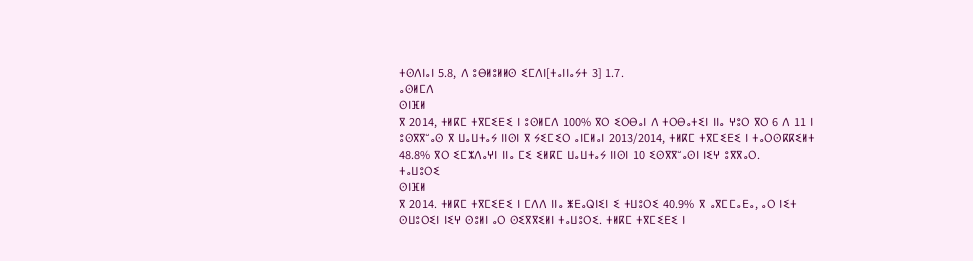ⵜⵙⴷⵏⴰⵏ 5.8, ⴷ ⵓⴱⵍⵓⵍⵍⵙ ⵉⵎⴷⵏ[ⵜⴰⵏⵏⴰⵢⵜ 3] 1.7.
ⴰⵙⵍⵎⴷ
ⵙⵏⴼⵍ
ⴳ 2014, ⵜⵍⴽⵎ ⵜⴳⵎⵉⴹⵉ ⵏ ⵓⵙⵍⵎⴷ 100% ⴳⵔ ⵉⵔⴱⴰⵏ ⴷ ⵜⵔⴱⴰⵜⵉⵏ ⵏⵏⴰ ⵖⵓⵔ ⴳⵔ 6 ⴷ 11 ⵏ ⵓⵙⴳⴳⵯⴰⵙ ⴳ ⵡⴰⵡⵜⴰⵢ ⵏⵏⵙⵏ ⴳ ⵢⵉⵎⵉⵔ ⴰⵏⵎⵍⴰⵏ 2013/2014, ⵜⵍⴽⵎ ⵜⴳⵎⵉⴹⵉ ⵏ ⵜⴰⵔⵙⴽⴽⵉⵍⵜ 48.8% ⴳⵔ ⵉⵎⵣⴷⴰⵖⵏ ⵏⵏⴰ ⵎⵉ ⵉⵍⴽⵎ ⵡⴰⵡⵜⴰⵢ ⵏⵏⵙⵏ 10 ⵉⵙⴳⴳⵯⴰⵙⵏ ⵏⵉⵖ ⵓⴳⴳⴰⵔ.
ⵜⴰⵡⵓⵔⵉ
ⵙⵏⴼⵍ
ⴳ 2014. ⵜⵍⴽⵎ ⵜⴳⵎⵉⴹⵉ ⵏ ⵎⴷⴷ ⵏⵏⴰ ⵥⴹⴰⵕⵏⵉⵏ ⵉ ⵜⵡⵓⵔⵉ 40.9% ⴳ ⴰⴳⵎⵎⴰⴹⴰ, ⴰⵔ ⵏⵉⵜ ⵙⵡⵓⵔⵉⵏ ⵏⵉⵖ ⵙⵓⵍⵏ ⴰⵔ ⵙⵉⴳⴳⵉⵍⵏ ⵜⴰⵡⵓⵔⵉ. ⵜⵍⴽⵎ ⵜⴳⵎⵉⴹⵉ ⵏ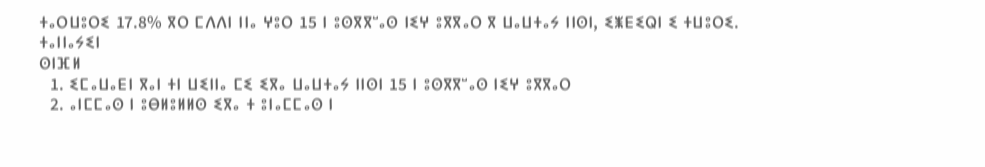ⵜⴰⵔⵡⵓⵔⵉ 17.8% ⴳⵔ ⵎⴷⴷⵏ ⵏⵏⴰ ⵖⵓⵔ 15 ⵏ ⵓⵙⴳⴳⵯⴰⵙ ⵏⵉⵖ ⵓⴳⴳⴰⵔ ⴳ ⵡⴰⵡⵜⴰⵢ ⵏⵏⵙⵏ, ⵉⵥⴹⵉⵕⵏ ⵉ ⵜⵡⵓⵔⵉ.
ⵜⴰⵏⵏⴰⵢⵉⵏ
ⵙⵏⴼⵍ
  1. ⵉⵎⴰⵡⴰⴹⵏ ⴳⴰⵏ ⵜⵏ ⵡⵉⵏⵏⴰ ⵎⵉ ⵉⴳⴰ ⵡⴰⵡⵜⴰⵢ ⵏⵏⵙⵏ 15 ⵏ ⵓⵙⴳⴳⵯⴰⵙ ⵏⵉⵖ ⵓⴳⴳⴰⵔ
  2. ⴰⵏⵎⵎⴰⵙ ⵏ ⵓⴱⵍⵓⵍⵍⵙ ⵉⴳⴰ ⵜ ⵓⵏⴰⵎⵎⴰⵙ ⵏ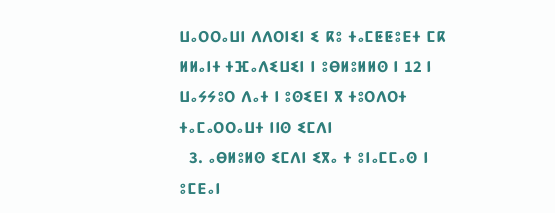ⵡⴰⵔⵔⴰⵡⵏ ⴷⴷⵔⵏⵉⵏ ⵉ ⴽⵓ ⵜⴰⵎⵟⵟⵓⴹⵜ ⵎⴽ ⵍⵍⴰⵏⵜ ⵜⴼⴰⴷⵉⵡⵉⵏ ⵏ ⵓⴱⵍⵓⵍⵍⵙ ⵏ 12 ⵏ ⵡⴰⵢⵢⵓⵔ ⴷⴰⵜ ⵏ ⵓⵙⵉⴹⵏ ⴳ ⵜⵓⵔⴷⵔⵜ ⵜⴰⵎⴰⵔⵔⴰⵡⵜ ⵏⵏⵙ ⵉⵎⴷⵏ
  3. ⴰⴱⵍⵓⵍⵙ ⵉⵎⴷⵏ ⵉⴳⴰ ⵜ ⵓⵏⴰⵎⵎⴰⵙ ⵏ ⵓⵎⴹⴰⵏ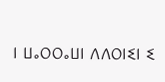ⵏ ⵡⴰⵔⵔⴰⵡⵏ ⴷⴷⵔⵏⵉⵏ ⵉ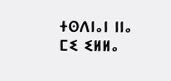ⵜⵙⴷⵏⴰⵏ ⵏⵏⴰ ⵎⵉ ⵉⵍⵍⴰ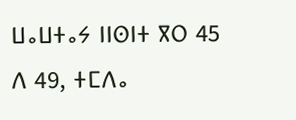ⵡⴰⵡⵜⴰⵢ ⵏⵏⵙⵏⵜ ⴳⵔ 45 ⴷ 49, ⵜⵎⴷⴰ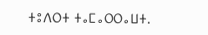ⵜⵓⴷⵔⵜ ⵜⴰⵎⴰⵔⵔⴰⵡⵜ.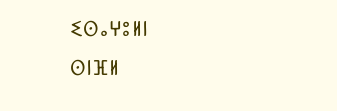ⵉⵙⴰⵖⵓⵍⵏ
ⵙⵏⴼⵍ